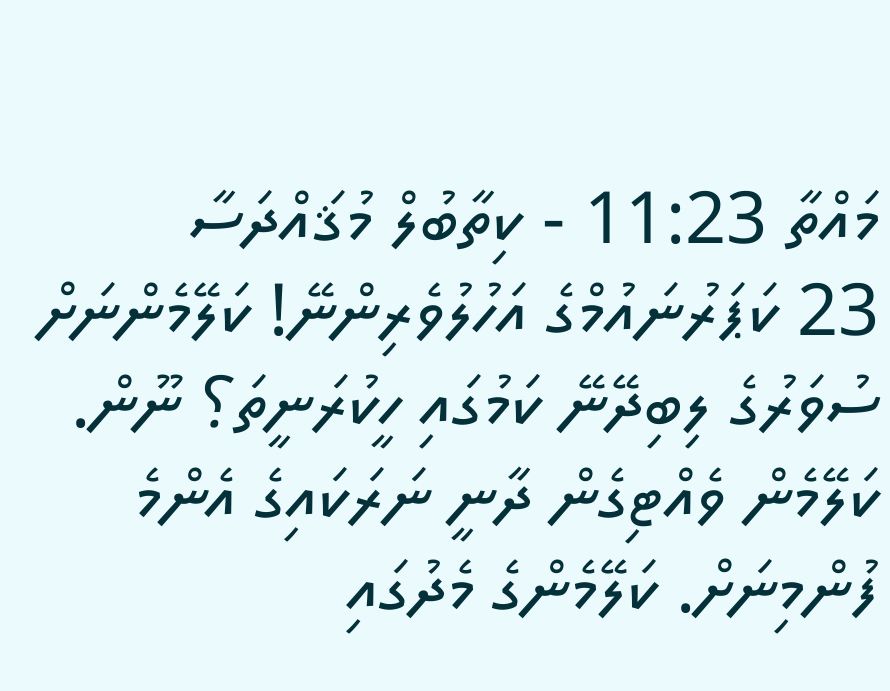މައްތާ 11:23 - ކިތާބުލް މުޤައްދަސާ
23 ކަޕަރުނައުމްގެ އަހުލުވެރިންނޭ! ކަލޭމެންނަށް ސުވަރުގެ ލިބިދޭނޭ ކަމުގައި ހީކުރަނީތަ؟ ނޫން. ކަލޭމެން ވެއްޓިގެން ދާނީ ނަރަކައިގެ އެންމެ ފުންމިނަށް. ކަލޭމެންގެ މެދުގައި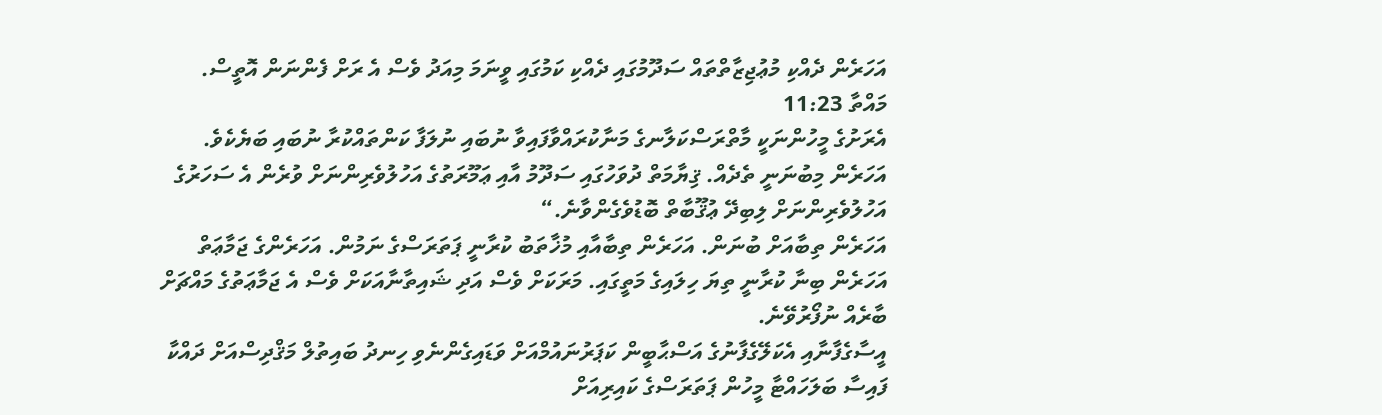އަހަރެން ދެއްކި މުޢުޖިޒާތްތައް ސަދޫމުގައި ދެއްކި ކަމުގައި ވީނަމަ މިއަދު ވެސް އެ ރަށް ފެންނަން އޮތީސް.
މައްތާ 11:23
އެރަށުގެ މީހުންނަކީ މާތްރަސްކަލާނގެ މަނާކުރައްވާފައިވާ ނުބައި ނުލަފާ ކަންތައްކުރާ ނުބައި ބަޔެކެވެ.
އަހަރެން މިބުނަނީ ތެދެއް. ޤިޔާމަތް ދުވަހުގައި ސަދޫމު އާއި ޢަމޫރަތުގެ އަހުލުވެރިންނަށް ވުރެން އެ ސަހަރުގެ އަހުލުވެރިންނަށް ލިބިދޭ ޢުޤޫބާތް ބޮޑުވެގެންވާނެ.“
އަހަރެން ތިބާއަށް ބުނަން. އަހަރެން ތިބާއާއި މުޚާތަބު ކުރާނީ ޕަތަރަސްގެ ނަމުން. އަހަރެންގެ ޖަމާޢަތް އަހަރެން ބިނާ ކުރާނީ ތިޔަ ހިލައިގެ މަތީގައި. މަރަކަށް ވެސް އަދި ޝައިތާނާއަކަށް ވެސް އެ ޖަމާޢަތުގެ މައްޗަށް ބާރެއް ނުފޯރުވޭނެ.
އީސާގެފާނާއި އެކަލޭގެފާނުގެ އަސްޙާބީން ކަޕަރުނައުމްއަށް ވަޑައިގެންނެވި ހިނދު ބައިތުލް މަޤްދިސްއަށް ދައްކާ ފައިސާ ބަލަހައްޓާ މީހުން ޕަތަރަސްގެ ކައިރިއަށް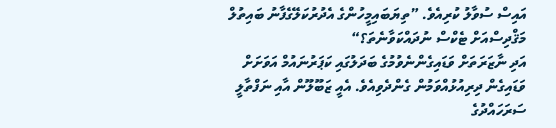އައިސް ސުވާލު ކުރިއެވެ. ”ތިޔަބައިމީހުންގެ އެދުރުކަލޭގެފާނު ބައިތުލް މަޤްދިސްއަށް ޓެކްސް ނުދައްކަވާނެތަ؟“
އަދި ނާޒަރަތަށް ވަޑައިގެންނެވުމުގެ ބަދަލުގައި ކަޕަރުނައުމް އަވަށަށް ވަޑައިގެން ދިރިއުޅުއްވަމުން ގެންދެވިއެވެ. އެއީ ޒަބޫލޫން އާއި ނަފްތާލީ ސަރަހައްދުގެ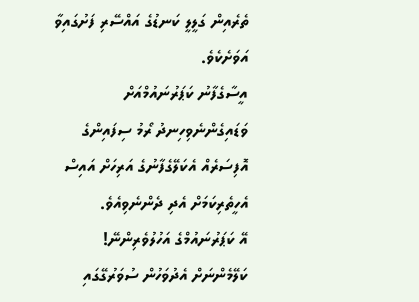ތެރެއިން ގަލީލީ ކަނޑުގެ އައްސޭރި ފަށުގައިވާ އަވަށެކެވެ.
އީސާގެފާނު ކަޕަރުނައުމްއަށް ވަޑައިގެންނެވިހިނދު ރޯމު ސިފައިންގެ އޮފިސަރެއް އެކަލޭގެފާނުގެ އަރިހަށް އައިސް އެހީތެރިކަމަށް އެދި ދެންނެވިއެވެ.
އޭ ކަޕަރުނައުމްގެ އަހުލުވެރިންނޭ! ކަލޭމެންނަށް އެދުވަހުން ސުވަރުގޭގައި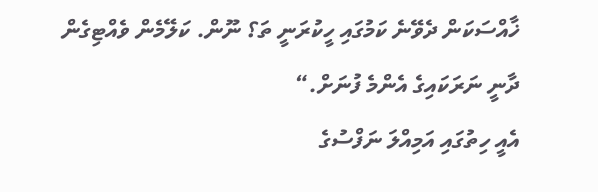ޚާއްސަކަން ދެވޭނެ ކަމުގައި ހީކުރަނީ ތަ؟ ނޫން. ކަލޭމެން ވެއްޓިގެން ދާނީ ނަރަކައިގެ އެންމެ ފުނަށް.“
އެއީ ހިތުގައި އަމިއްލަ ނަފްސުގެ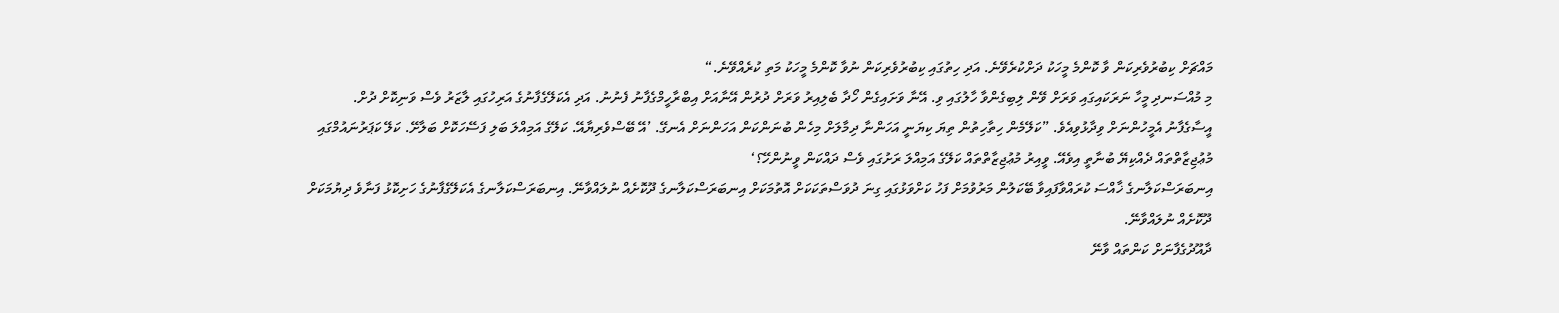މައްޗަށް ކިބުރުވެރިކަން ވާ ކޮންމެ މީހަކު ދަށްކުރެވޭނެ. އަދި ހިތުގައި ކިބުރުވެރިކަން ނުވާ ކޮންމެ މީހަކު މަތި ކުރެއްވޭނެ.“
މި މުއްސަނދި މީހާ ނަރަކައިގައި ވަރަށް ވޭން ލިބިގެންވާ ހާލުގައި ވި. އޭނާ ވަށައިގެން ހޯދާ ބެލިއިރު ވަރަށް ދުރުން އޭނާއަށް އިބްރާހީމްގެފާނު ފެނުނު. އަދި އެކަލޭގެފާނުގެ އަރިހުގައި ލާޒަރު ވެސް ވަނިކޮށް ދުށް.
އީސާގެފާނު އެމީހުންނަށް ވިދާޅުވިއެވެ. ”ކަލޭމެން ހިތާހިތުން ތިޔަ ކިޔަނީ އަހަންނާ ދިމާލަށް މިހެން ބުނަންކަން އަހަންނަށް އެނގޭ. ’އޭ ބޭސްވެރިޔާއޭ. ކަލޭގެ އަމިއްލަ ބަލި ފަސޭހަކޮށް ބަލާށޭ. ކަލޭ ކަޕަރުނައުމްގައި މުޢުޖިޒާތްތައް ދެއްކިޔޭ ބުނާތީ އިވެއޭ. ވީއިރު މުޢުޖިޒާތްތައް ކަލޭގެ އަމިއްލަ ރަށުގައި ވެސް ދައްކަން ވީނުންހޭ؟‘
އިނބަރަސްކަލާނގެ ޚާއްސަ ކުރައްވާފައިވާ ބޭކަލުން މަރުވުމަށް ފަހު ކަށްވަޅުގައި ގިނަ ދުވަސްތަކަކަށް އޮތުމަކަށް އިނބަރަސްކަލާނގެ ދޫކޮށެއް ނުލައްވާނޭ. އިނބަރަސްކަލާނގެ އެކަލޭގެފާނުގެ ހަށިކޮޅު ފަނާވެ ދިޔުމަކަށް ދޫކޮށެއް ނުލައްވާނޭ.
ދާއޫދުގެފާނަށް ކަންތައް ވާނޭ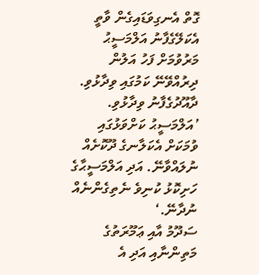ގޮތް އެނގިވަޑައިގެން ވާތީ އެކަލޭގެފާނު އަލްމަސީޙު މަރުވުމަށް ފަހު އަލުން ދިރުއްވޭނޭ ކަމުގައި ވިދާޅުވި. ދާއޫދުގެފާނު ވިދާޅުވި. ’އަލްމަސީޙު ކަށްވަޅުގައި ވުމަކަށް އެކަލާނގެ ދޫކޮށެއް ނުލައްވާނޭ. އަދި އަލްމަސީޙާގެ ހަށިކޮޅު ކުނިވެ ނެތިގެންނެއް ނުދާނޭ.‘
ސަދޫމު އާއި ޢަމޫރަތުގެ މަތިންނާއި އަދި އެ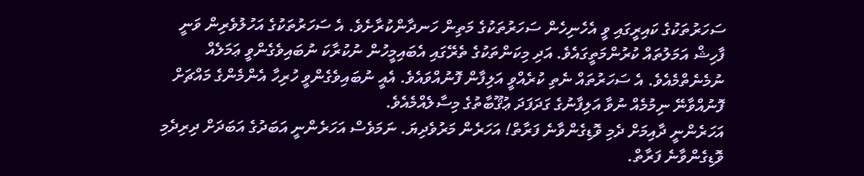ސަހަރުތަކުގެ ކައިރީގައި ވީ އެހެނިހެން ސަހަރުތަކުގެ މަތިން ހަނދާންކުރާށެވެ. އެ ސަހަރުތަކުގެ އަހުލުވެރިން ވަނީ ފާހިޝް އަމަލުތައް ކުރުންމަތީގައެވެ. އަދި މިކަންތަކުގެ ތެރޭގައި އެބައިމީހުން ނުކުރާކަ ނުބައިވެގެންވީ ޢަމަލެއް ނުމެނެތްމެއެވެ. އެ ސަހަރުތައް ނެތި ކުރެއްވީ އަލިފާން ފޮނުއްވައެވެ. އެއީ ނުބައިވެގެންވީ ހުރިހާ އެންމެންގެ މައްޗަށް ފޮނުއްވާނޭ ނިމުމެއް ނުވާ އަލިފާނުގެ ގަދަފަދަ ޢުޤޫބާތުގެ މިސާލެއްމެއެވެ.
އަހަރެންނީ ދާއިމަށް ދެމި ވޮޑިގެންވާނެ ފަރާތް! އަހަރެން މަރުވެދިޔަ. ނަމަވެސް އަހަރެންނީ އަބަދުގެ އަބަދަށް ދިރިދެމި ވޮޑިގެންވާނެ ފަރާތް.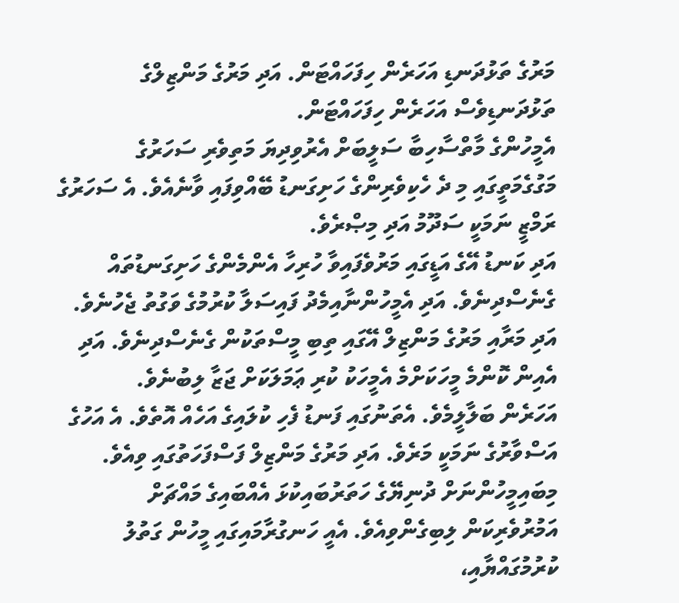މަރުގެ ތަޅުދަނޑި އަހަރެން ހިފަހައްޓަން. އަދި މަރުގެ މަންޒިލްގެ ތަޅުދަނޑިވެސް އަހަރެން ހިފަހައްޓަން.
އެމީހުންގެ މާތްސާހިބާ ސަލީބަށް އެރުވިދިޔަ މަތިވެރި ސަހަރުގެ މަގުގެމަތީގައި މި ދެ ހެކިވެރިންގެ ހަށިގަނޑު ބޭއްވިފައި ވާނެއެވެ. އެ ސަހަރުގެ ރަމްޒީ ނަމަކީ ސަދޫމު އަދި މިޞްރެވެ.
އަދި ކަނޑު އޭގެ އަޑީގައި މަރުވެފައިވާ ހުރިހާ އެންމެންގެ ހަށިގަނޑުތައް ގެނެސްދިނެވެ. އަދި އެމީހުންނާއިމެދު ފައިސަލާ ކުރުމުގެ ވަގުތު ޖެހުނެވެ. އަދި މަރާއި މަރުގެ މަންޒިލް އޭގައި ތިބި މީސްތަކުން ގެނެސްދިނެވެ. އަދި އެއިން ކޮންމެ މީހަކަށްމެ އެމީހަކު ކުރި ޢަމަލަކަށް ޖަޒާ ލިބުނެވެ.
އަހަރެން ބަލާލީމެވެ. އެތަނުގައި ފަނޑު ފެހި ކުލައިގެ އަހެއް އޮތެވެ. އެ އަހުގެ އަސްވާރުގެ ނަމަކީ މަރެވެ. އަދި މަރުގެ މަންޒިލް ފަސްފަހަތުގައި ވިއެވެ. މިބައިމީހުންނަށް ދުނިޔޭގެ ހަތަރުބައިކުޅަ އެއްބައިގެ މައްޗަށް އަމުރުވެރިކަން ލިބިގެންވިއެވެ. އެއީ ހަނގުރާމައިގައި މީހުން ގަތުލު ކުރުމުގައްޔާއި،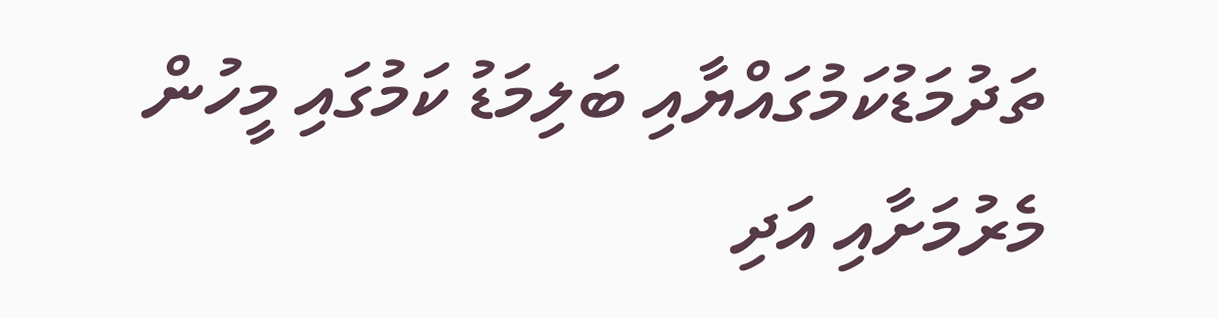ތަދުމަޑުކަމުގައްޔާއި ބަލިމަޑު ކަމުގައި މީހުން މެރުމަށާއި އަދި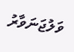ވަލުޖަނަވާރު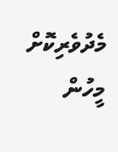މެދުވެރިކޮށް މީހުން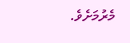މެރުމަށެވެ.